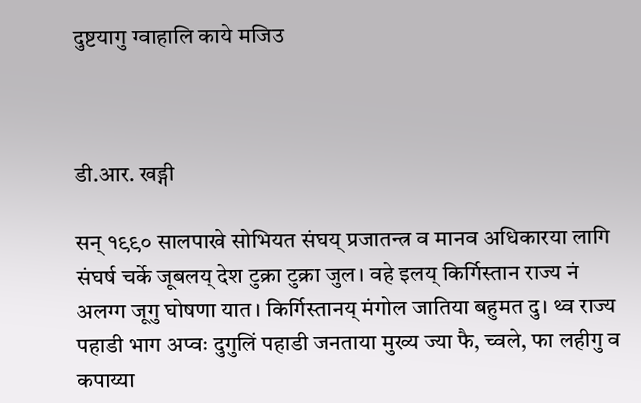दुष्टयागु ग्वाहालि काये मजिउ



डी.आर. खड्गी

सन् १९९० सालपाखे सोभियत संघय् प्रजातन्त्र व मानव अधिकारया लागि संघर्ष चर्के जूबलय् देश टुक्रा टुक्रा जुल। वहे इलय् किर्गिस्तान राज्य नं अलग्ग जूगु घोषणा यात। किर्गिस्तानय् मंगोल जातिया बहुमत दु। थ्व राज्य पहाडी भाग अप्वः दुगुलिं पहाडी जनताया मुख्य ज्या फै, च्वले, फा लहीगु व कपाय्या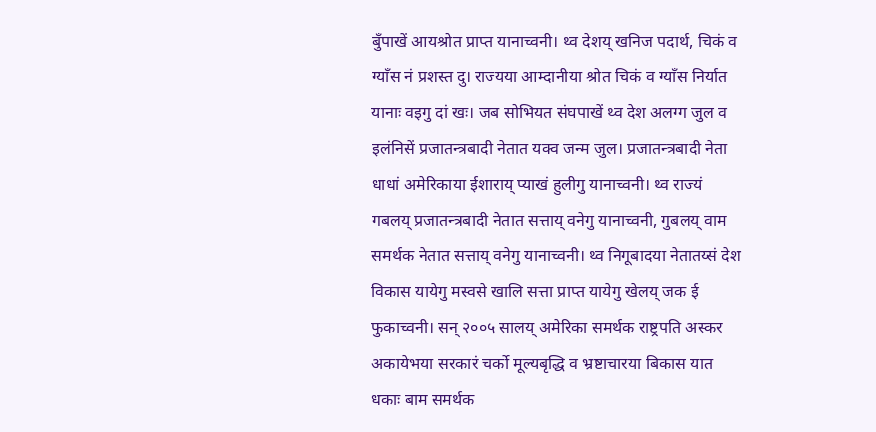बुँपाखें आयश्रोत प्राप्त यानाच्वनी। थ्व देशय् खनिज पदार्थ, चिकं व ग्याँस नं प्रशस्त दु। राज्यया आम्दानीया श्रोत चिकं व ग्याँस निर्यात यानाः वइगु दां खः। जब सोभियत संघपाखें थ्व देश अलग्ग जुल व इलंनिसें प्रजातन्त्रबादी नेतात यक्व जन्म जुल। प्रजातन्त्रबादी नेता धाधां अमेरिकाया ईशाराय् प्याखं हुलीगु यानाच्वनी। थ्व राज्यं गबलय् प्रजातन्त्रबादी नेतात सत्ताय् वनेगु यानाच्वनी, गुबलय् वाम समर्थक नेतात सत्ताय् वनेगु यानाच्वनी। थ्व निगूबादया नेतातय्सं देश विकास यायेगु मस्वसे खालि सत्ता प्राप्त यायेगु खेलय् जक ई फुकाच्वनी। सन् २००५ सालय् अमेरिका समर्थक राष्ट्रपति अस्कर अकायेभया सरकारं चर्को मूल्यबृद्धि व भ्रष्टाचारया बिकास यात धकाः बाम समर्थक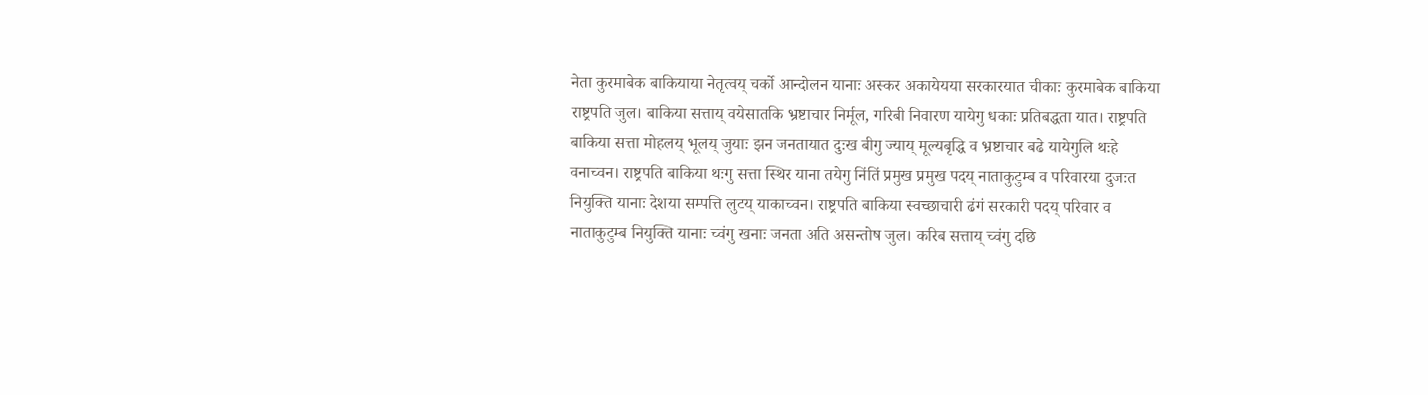नेता कुरमाबेक बाकियाया नेतृत्वय् चर्को आन्दोलन यानाः अस्कर अकायेयया सरकारयात चीकाः कुरमाबेक बाकिया राष्ट्रपति जुल। बाकिया सत्ताय् वयेसातकि भ्रष्टाचार निर्मूल, गरिबी निवारण यायेगु धकाः प्रतिबद्धता यात। राष्ट्रपति बाकिया सत्ता मोहलय् भूलय् जुयाः झन जनतायात दुःख बीगु ज्याय् मूल्यबृद्धि व भ्रष्टाचार बढे यायेगुलि थःहे वनाच्वन। राष्ट्रपति बाकिया थःगु सत्ता स्थिर याना तयेगु निंतिं प्रमुख प्रमुख पदय् नाताकुटुम्ब व परिवारया दुजःत नियुक्ति यानाः देशया सम्पत्ति लुटय् याकाच्वन। राष्ट्रपति बाकिया स्वच्छाचारी ढंगं सरकारी पदय् परिवार व नाताकुटुम्ब नियुक्ति यानाः च्वंगु खनाः जनता अति असन्तोष जुल। करिब सत्ताय् च्वंगु दछि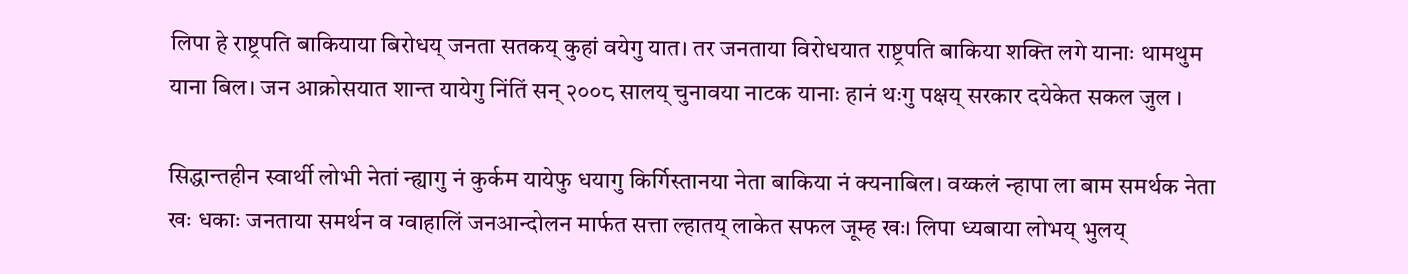लिपा हे राष्ट्रपति बाकियाया बिरोधय् जनता सतकय् कुहां वयेगु यात। तर जनताया विरोधयात राष्ट्रपति बाकिया शक्ति लगे यानाः थामथुम याना बिल। जन आक्रोसयात शान्त यायेगु निंतिं सन् २००८ सालय् चुनावया नाटक यानाः हानं थःगु पक्षय् सरकार दयेकेत सकल जुल ।

सिद्धान्तहीन स्वार्थी लोभी नेतां न्ह्यागु नं कुर्कम यायेफु धयागु किर्गिस्तानया नेता बाकिया नं क्यनाबिल। वय्कलं न्हापा ला बाम समर्थक नेता खः धकाः जनताया समर्थन व ग्वाहालिं जनआन्दोलन मार्फत सत्ता ल्हातय् लाकेत सफल जूम्ह खः। लिपा ध्यबाया लोभय् भुलय्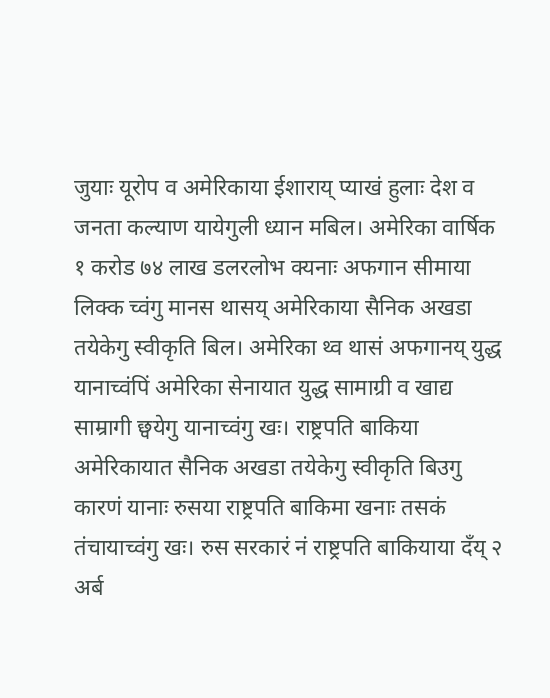जुयाः यूरोप व अमेरिकाया ईशाराय् प्याखं हुलाः देश व जनता कल्याण यायेगुली ध्यान मबिल। अमेरिका वार्षिक १ करोड ७४ लाख डलरलोभ क्यनाः अफगान सीमाया लिक्क च्वंगु मानस थासय् अमेरिकाया सैनिक अखडा तयेकेगु स्वीकृति बिल। अमेरिका थ्व थासं अफगानय् युद्ध यानाच्वंपिं अमेरिका सेनायात युद्ध सामाग्री व खाद्य साम्रागी छ्वयेगु यानाच्वंगु खः। राष्ट्रपति बाकिया अमेरिकायात सैनिक अखडा तयेकेगु स्वीकृति बिउगु कारणं यानाः रुसया राष्ट्रपति बाकिमा खनाः तसकं तंचायाच्वंगु खः। रुस सरकारं नं राष्ट्रपति बाकियाया दँय् २ अर्ब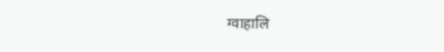ग्वाहालि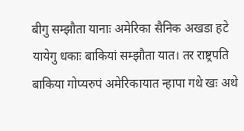बीगु सम्झौता यानाः अमेरिका सैनिक अखडा हटे यायेगु धकाः बाकियां सम्झौता यात। तर राष्ट्रपति बाकिया गोप्यरुपं अमेरिकायात न्हापा गथे खः अथे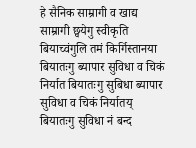हे सैनिक साम्रागी व खाद्य साम्रागी छ्वयेगु स्वीकृति बियाच्वंगुलि तमं किर्गिस्तानया बियातःगु ब्यापार सुविधा व चिकं निर्यात बियातःगु सुबिधा ब्यापार सुविधा व चिकं निर्यातय् बियातःगु सुविधा नं बन्द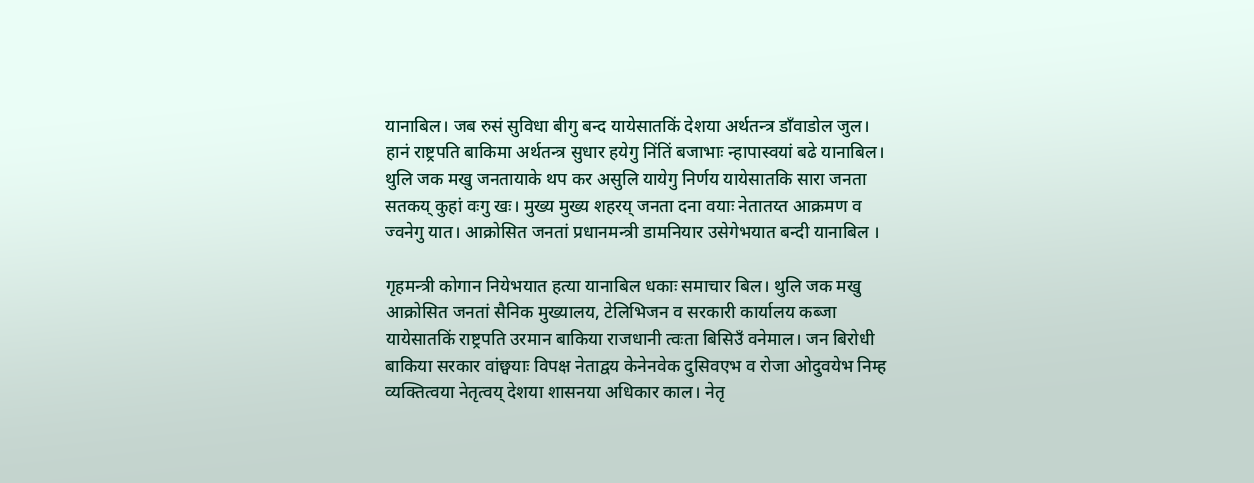यानाबिल। जब रुसं सुविधा बीगु बन्द यायेसातकिं देशया अर्थतन्त्र डाँवाडोल जुल। हानं राष्ट्रपति बाकिमा अर्थतन्त्र सुधार हयेगु निंतिं बजाभाः न्हापास्वयां बढे यानाबिल। थुलि जक मखु जनतायाके थप कर असुलि यायेगु निर्णय यायेसातकि सारा जनता सतकय् कुहां वःगु खः। मुख्य मुख्य शहरय् जनता दना वयाः नेतातय्त आक्रमण व ज्वनेगु यात। आक्रोसित जनतां प्रधानमन्त्री डामनियार उसेगेभयात बन्दी यानाबिल ।

गृहमन्त्री कोगान नियेभयात हत्या यानाबिल धकाः समाचार बिल। थुलि जक मखु आक्रोसित जनतां सैनिक मुख्यालय, टेलिभिजन व सरकारी कार्यालय कब्जा यायेसातकिं राष्ट्रपति उरमान बाकिया राजधानी त्वःता बिसिउँ वनेमाल। जन बिरोधी बाकिया सरकार वांछ्वयाः विपक्ष नेताद्वय केनेनवेक दुसिवएभ व रोजा ओदुवयेभ निम्ह व्यक्तित्वया नेतृत्वय् देशया शासनया अधिकार काल। नेतृ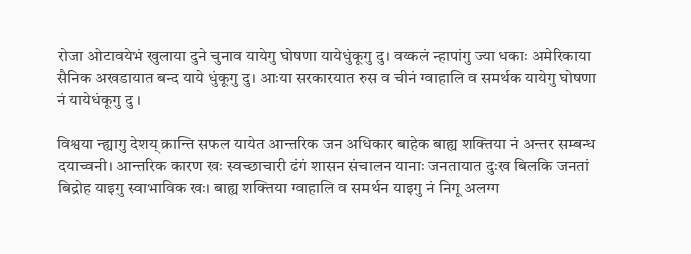रोजा ओटावयेभं खुलाया दुने चुनाव यायेगु घोषणा यायेधुंकूगु दु। वय्कलं न्हापांगु ज्या धकाः अमेरिकाया सैनिक अखडायात बन्द याये धुंकूगु दु। आःया सरकारयात रुस व चीनं ग्वाहालि व समर्थक यायेगु घोषणा नं यायेधंकूगु दु ।

विश्वया न्ह्यागु देशय् क्रान्ति सफल यायेत आन्तरिक जन अधिकार बाहेक बाह्य शक्तिया नं अन्तर सम्बन्ध दयाच्वनी। आन्तरिक कारण खः स्वच्छाचारी ढंगं शासन संचालन यानाः जनतायात दुःख बिलकि जनतां बिद्रोह याइगु स्वाभाविक खः। बाह्य शक्तिया ग्वाहालि व समर्थन याइगु नं निगू अलग्ग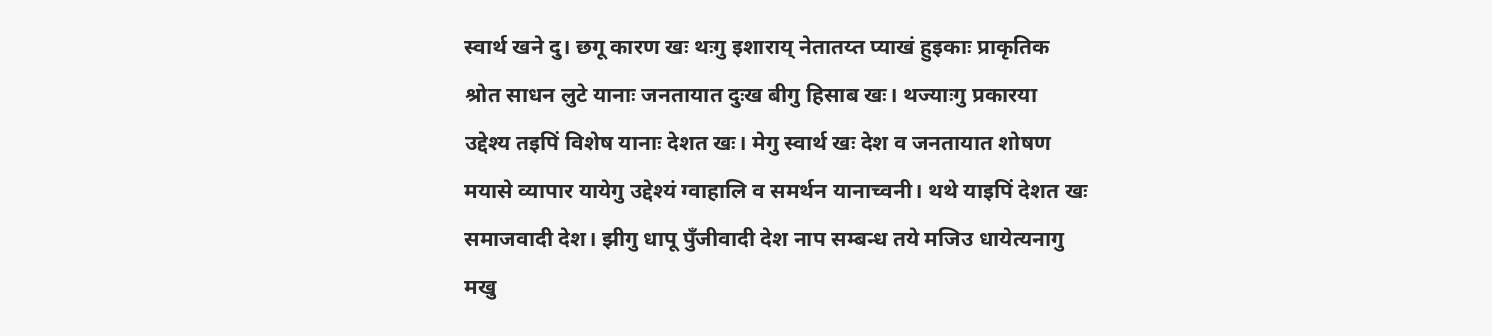स्वार्थ खने दु। छगू कारण खः थःगु इशाराय् नेतातय्त प्याखं हुइकाः प्राकृतिक श्रोत साधन लुटे यानाः जनतायात दुःख बीगु हिसाब खः। थज्याःगु प्रकारया उद्देश्य तइपिं विशेष यानाः देशत खः। मेगु स्वार्थ खः देश व जनतायात शोषण मयासे व्यापार यायेगु उद्देश्यं ग्वाहालि व समर्थन यानाच्वनी। थथे याइपिं देशत खः समाजवादी देश। झीगु धापू पुँजीवादी देश नाप सम्बन्ध तये मजिउ धायेत्यनागु मखु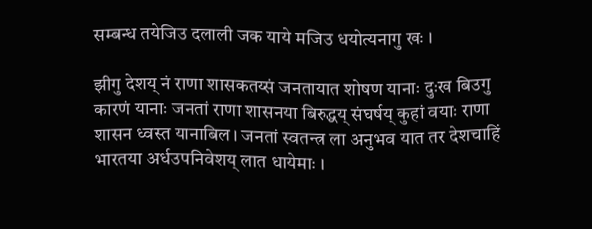सम्बन्ध तयेजिउ दलाली जक याये मजिउ धयोत्यनागु खः ।

झीगु देशय् नं राणा शासकतय्सं जनतायात शोषण यानाः दुःख बिउगु कारणं यानाः जनतां राणा शासनया बिरुद्धय् संघर्षय् कुहां वयाः राणा शासन ध्वस्त यानाबिल। जनतां स्वतन्त्र ला अनुभव यात तर देशचाहिं भारतया अर्धउपनिवेशय् लात धायेमाः ।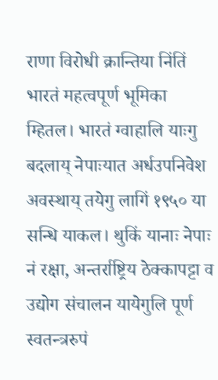राणा विरोधी क्रान्तिया निंतिं भारतं महत्वपूर्ण भूमिका म्हितल। भारतं ग्वाहालि याःगु बदलाय् नेपाःयात अर्धउपनिवेश अवस्थाय् तयेगु लागिं १९५० या सन्धि याकल। थुकिं यानाः नेपाः नं रक्षा, अन्तर्राष्ट्रिय ठेक्कापट्टा व उद्योग संचालन यायेगुलि पूर्ण स्वतन्त्ररुपं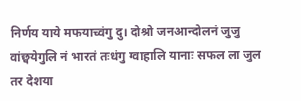निर्णय याये मफयाच्वंगु दु। दोश्रो जनआन्दोलनं जुजु वांछ्वयेगुलि नं भारतं तःधंगु ग्वाहालि यानाः सफल ला जुल तर देशया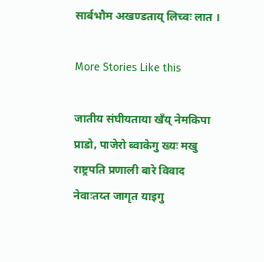सार्बभौम अखण्डताय् लिच्वः लात ।

More Stories Like this

जातीय संघीयताया खँय् नेमकिपा
प्राडो, पाजेरो ब्वाकेगु ख्यः मखु
राष्ट्रपति प्रणाली बारे विवाद
नेवाःतय्त जागृत याइगु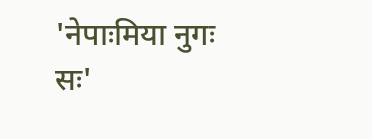'नेपाःमिया नुगः सः'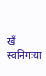खँ स्वनिगःया